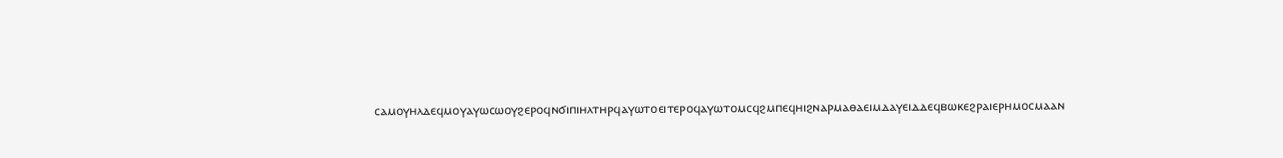ⲥⲁⲙⲟⲩⲏⲗⲇⲉϥⲙⲟⲩⲁⲩⲱⲥⲱⲟⲩϩⲉⲣⲟϥⲛϭⲓⲡⲓⲏⲗⲧⲏⲣϥⲁⲩⲱⲧⲟⲉⲓⲧⲉⲣⲟϥⲁⲩⲱⲧⲟⲙⲥϥϩⲙⲡⲉϥⲏⲓϩⲛⲁⲣⲙⲁⲑⲁⲉⲓⲙⲇⲁⲩⲉⲓⲇⲇⲉϥⲃⲱⲕⲉϩⲣⲁⲓⲉⲣⲏⲙⲟⲥⲙⲁⲁⲛ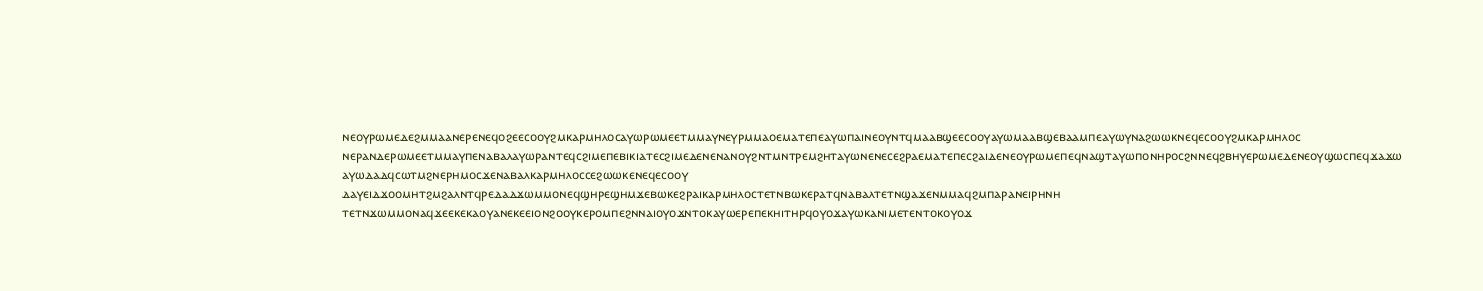ⲛⲉⲟⲩⲣⲱⲙⲉⲇⲉϩⲙⲙⲁⲁⲛⲉⲣⲉⲛⲉϥⲟϩⲉⲉⲥⲟⲟⲩϩⲙⲕⲁⲣⲙⲏⲗⲟⲥⲁⲩⲱⲣⲱⲙⲉⲉⲧⲙⲙⲁⲩⲛⲉⲩⲣⲙⲙⲁⲟⲉⲙⲁⲧⲉⲡⲉⲁⲩⲱⲡⲁⲓⲛⲉⲟⲩⲛⲧϥⲙⲁⲁⲃϣⲉⲉⲥⲟⲟⲩⲁⲩⲱⲙⲁⲁⲃϣⲉⲃⲁⲁⲙⲡⲉⲁⲩⲱⲩⲛⲁϩⲱⲱⲕⲛⲉϥⲉⲥⲟⲟⲩϩⲙⲕⲁⲣⲙⲏⲗⲟⲥ
ⲛⲉⲣⲁⲛⲇⲉⲣⲱⲙⲉⲉⲧⲙⲙⲁⲩⲡⲉⲛⲁⲃⲁⲗⲁⲩⲱⲣⲁⲛⲧⲉϥⲥϩⲓⲙⲉⲡⲉⲃⲓⲕⲓⲁⲧⲉⲥϩⲓⲙⲉⲇⲉⲛⲉⲛⲁⲛⲟⲩϩⲛⲧⲙⲛⲧⲣⲉⲙϩⲏⲧⲁⲩⲱⲛⲉⲛⲉⲥⲉϩⲣⲁⲉⲙⲁⲧⲉⲡⲉⲥϩⲁⲓⲇⲉⲛⲉⲟⲩⲣⲱⲙⲉⲡⲉϥⲛⲁϣⲧⲁⲩⲱⲡⲟⲛⲏⲣⲟⲥϩⲛⲛⲉϥϩⲃⲏⲩⲉⲣⲱⲙⲉⲇⲉⲛⲉⲟⲩϣⲱⲥⲡⲉϥϫⲁϫⲱ
ⲁⲩⲱⲇⲁⲇϥⲥⲱⲧⲙϩⲛⲉⲣⲏⲙⲟⲥϫⲉⲛⲁⲃⲁⲗⲕⲁⲣⲙⲏⲗⲟⲥⲥⲉϩⲱⲱⲕⲉⲛⲉϥⲉⲥⲟⲟⲩ
ⲇⲁⲩⲉⲓⲇϫⲟⲟⲙⲏⲧϩⲙϩⲁⲗⲛⲧϥⲣⲉⲇⲁⲇϫⲱⲙⲙⲟⲛⲉϥϣⲏⲣⲉϣⲏⲙϫⲉⲃⲱⲕⲉϩⲣⲁⲓⲕⲁⲣⲙⲏⲗⲟⲥⲧⲉⲧⲛⲃⲱⲕⲉⲣⲁⲧϥⲛⲁⲃⲁⲗⲧⲉⲧⲛϣⲁϫⲉⲛⲙⲙⲁϥϩⲙⲡⲁⲣⲁⲛⲉⲓⲣⲏⲛⲏ
ⲧⲉⲧⲛϫⲱⲙⲙⲟⲛⲁϥϫⲉⲉⲕⲉⲕⲁⲟⲩⲁⲛⲉⲕⲉⲉⲓⲟⲛϩⲟⲟⲩⲕⲉⲣⲟⲙⲡⲉϩⲛⲛⲁⲓⲟⲩⲟϫⲛⲧⲟⲕⲁⲩⲱⲉⲣⲉⲡⲉⲕⲏⲓⲧⲏⲣϥⲟⲩⲟϫⲁⲩⲱⲕⲁⲛⲓⲙⲉⲧⲉⲛⲧⲟⲕⲟⲩⲟϫ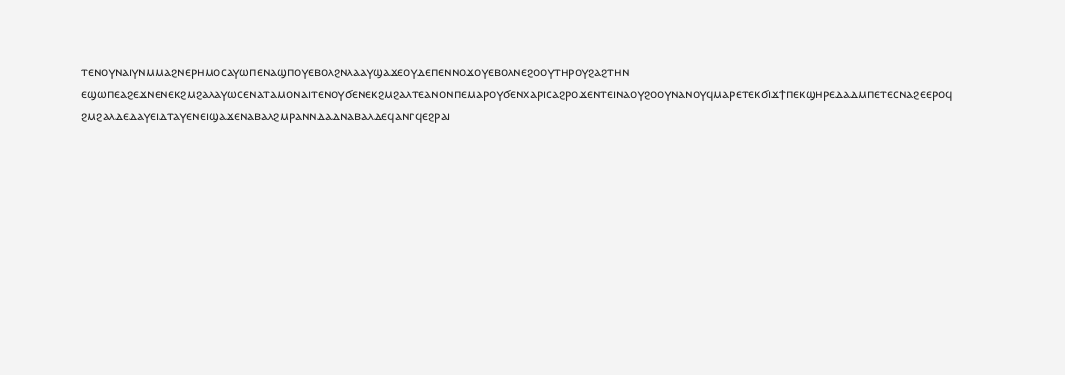ⲧⲉⲛⲟⲩⲛⲁⲓⲩⲛⲙⲙⲁϩⲛⲉⲣⲏⲙⲟⲥⲁⲩⲱⲡⲉⲛⲁϣⲡⲟⲩⲉⲃⲟⲗϩⲛⲗⲁⲁⲩϣⲁϫⲉⲟⲩⲇⲉⲡⲉⲛⲛⲟϫⲟⲩⲉⲃⲟⲗⲛⲉϩⲟⲟⲩⲧⲏⲣⲟⲩϩⲁϩⲧⲏⲛ
ⲉϣⲱⲡⲉⲁϩⲉϫⲛⲉⲛⲉⲕϩⲙϩⲁⲗⲁⲩⲱⲥⲉⲛⲁⲧⲁⲙⲟⲛⲁⲓⲧⲉⲛⲟⲩϭⲉⲛⲉⲕϩⲙϩⲁⲗⲧⲉⲁⲛⲟⲛⲡⲉⲙⲁⲣⲟⲩϭⲉⲛⲭⲁⲣⲓⲥⲁϩⲣⲟϫⲉⲛⲧⲉⲓⲛⲁⲟⲩϩⲟⲟⲩⲛⲁⲛⲟⲩϥⲙⲁⲣⲉⲧⲉⲕϭⲓϫϯⲡⲉⲕϣⲏⲣⲉⲇⲁⲇⲙⲡⲉⲧⲉⲥⲛⲁϩⲉⲉⲣⲟϥ
ϩⲙϩⲁⲗⲇⲉⲇⲁⲩⲉⲓⲇⲧⲁⲩⲉⲛⲉⲓϣⲁϫⲉⲛⲁⲃⲁⲗϩⲙⲣⲁⲛⲛⲇⲁⲇⲛⲁⲃⲁⲗⲇⲉϥⲁⲛⲅϥⲉϩⲣⲁⲓ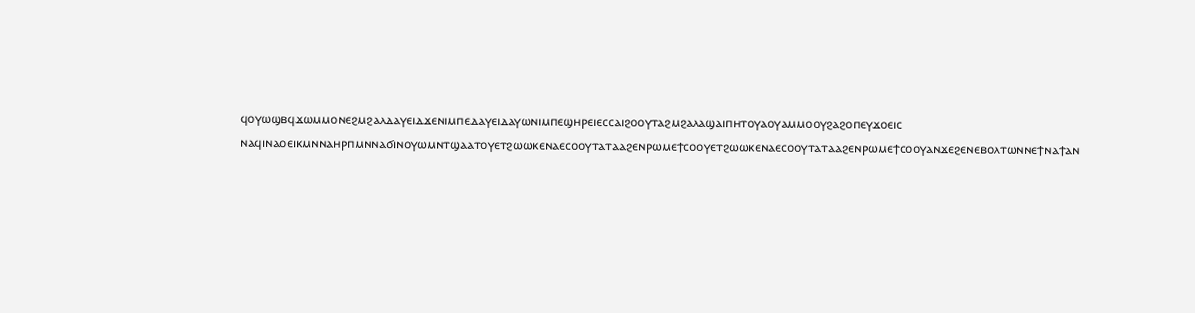ϥⲟⲩⲱϣⲃϥϫⲱⲙⲙⲟⲛⲉϩⲙϩⲁⲗⲇⲁⲩⲉⲓⲇϫⲉⲛⲓⲙⲡⲉⲇⲁⲩⲉⲓⲇⲁⲩⲱⲛⲓⲙⲡⲉϣⲏⲣⲉⲓⲉⲥⲥⲁⲓϩⲟⲟⲩⲧⲁϩⲙϩⲁⲗⲁϣⲁⲓⲡⲏⲧⲟⲩⲁⲟⲩⲁⲙⲙⲟⲟⲩϩⲁϩⲟⲡⲉⲩϫⲟⲉⲓⲥ
ⲛⲁϥⲓⲛⲁⲟⲉⲓⲕⲙⲛⲛⲁⲏⲣⲡⲙⲛⲛⲁϭⲓⲛⲟⲩⲱⲙⲛⲧϣⲁⲁⲧⲟⲩⲉⲧϩⲱⲱⲕⲉⲛⲁⲉⲥⲟⲟⲩⲧⲁⲧⲁⲁϩⲉⲛⲣⲱⲙⲉϯⲥⲟⲟⲩⲉⲧϩⲱⲱⲕⲉⲛⲁⲉⲥⲟⲟⲩⲧⲁⲧⲁⲁϩⲉⲛⲣⲱⲙⲉϯⲥⲟⲟⲩⲁⲛϫⲉϩⲉⲛⲉⲃⲟⲗⲧⲱⲛⲛⲉϯⲛⲁϯⲁⲛ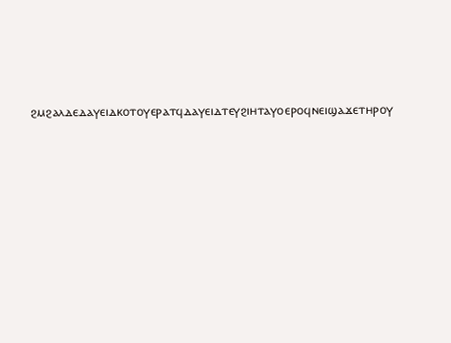ϩⲙϩⲁⲗⲇⲉⲇⲁⲩⲉⲓⲇⲕⲟⲧⲟⲩⲉⲣⲁⲧϥⲇⲁⲩⲉⲓⲇⲧⲉⲩϩⲓⲏⲧⲁⲩⲟⲉⲣⲟϥⲛⲉⲓϣⲁϫⲉⲧⲏⲣⲟⲩ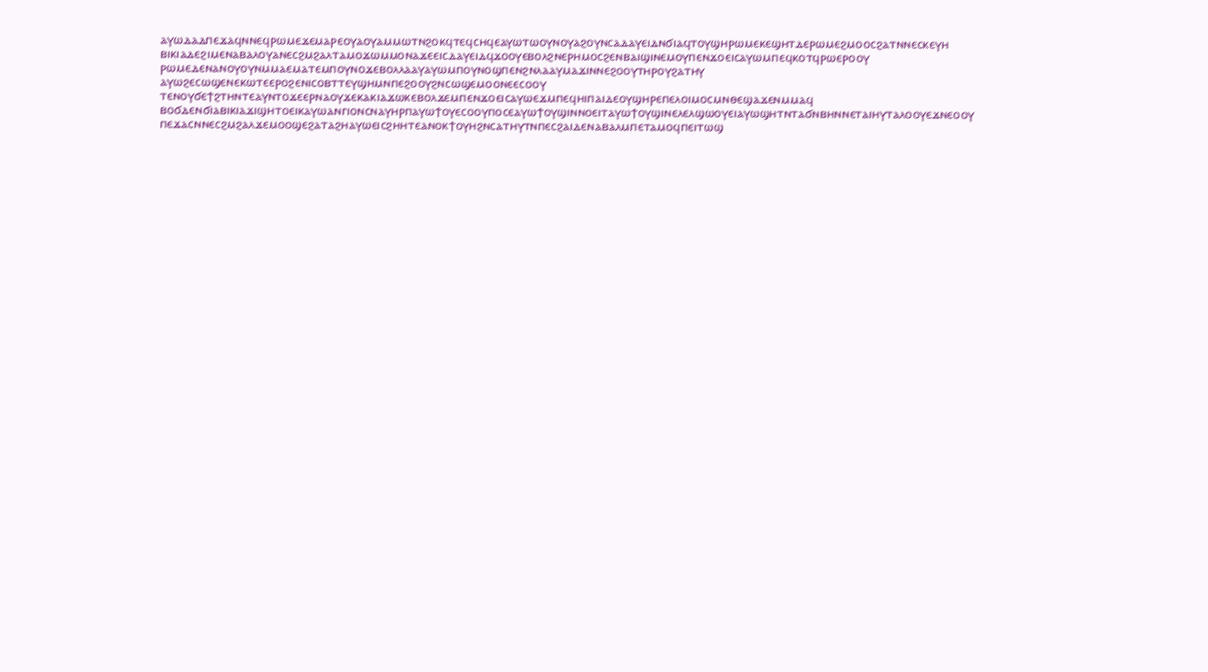ⲁⲩⲱⲇⲁⲇⲡⲉϫⲁϥⲛⲛⲉϥⲣⲱⲙⲉϫⲉⲙⲁⲣⲉⲟⲩⲁⲟⲩⲁⲙⲙⲱⲧⲛϩⲟⲕϥⲧⲉϥⲥⲏϥⲉⲁⲩⲱⲧⲱⲟⲩⲛⲟⲩⲁϩⲟⲩⲛⲥⲁⲇⲁⲩⲉⲓⲇⲛϭⲓⲁϥⲧⲟⲩϣⲏⲣⲱⲙⲉⲕⲉϣⲏⲧⲇⲉⲣⲱⲙⲉϩⲙⲟⲟⲥϩⲁⲧⲛⲛⲉⲥⲕⲉⲩⲏ
ⲃⲓⲕⲓⲁⲇⲉϩⲓⲙⲉⲛⲁⲃⲁⲗⲟⲩⲁⲛⲉⲥϩⲙϩⲁⲗⲧⲁⲙⲟϫⲱⲙⲙⲟⲛⲁϫⲉⲉⲓⲥⲇⲁⲩⲉⲓⲇϥϫⲟⲟⲩⲉⲃⲟⲗϩⲛⲉⲣⲏⲙⲟⲥϩⲉⲛⲃⲁⲓϣⲓⲛⲉⲙⲟⲩⲡⲉⲛϫⲟⲉⲓⲥⲁⲩⲱⲙⲡⲉϥⲕⲟⲧϥⲣⲱⲉⲣⲟⲟⲩ
ⲣⲱⲙⲉⲇⲉⲛⲁⲛⲟⲩⲟⲩⲛⲙⲙⲁⲉⲙⲁⲧⲉⲙⲡⲟⲩⲛⲟϫⲉⲃⲟⲗⲗⲁⲁⲩⲁⲩⲱⲙⲡⲟⲩⲛⲟϣⲡⲉⲛϩⲛⲗⲁⲁⲩⲙⲁϫⲓⲛⲛⲉϩⲟⲟⲩⲧⲏⲣⲟⲩϩⲁⲧⲏⲩ
ⲁⲩⲱϩⲉⲥⲱϣⲉⲛⲉⲕⲱⲧⲉⲉⲣⲟϩⲉⲛⲓⲥⲟⲃⲧⲧⲉⲩϣⲏⲙⲛⲡⲉϩⲟⲟⲩϩⲛⲥⲱϣⲉⲙⲟⲟⲛⲉⲉⲥⲟⲟⲩ
ⲧⲉⲛⲟⲩϭⲉϯϩⲧⲏⲛⲧⲉⲁⲩⲛⲧⲟϫⲉⲉⲣⲛⲁⲟⲩϫⲉⲕⲁⲕⲓⲁϫⲱⲕⲉⲃⲟⲗϫⲉⲙⲡⲉⲛϫⲟⲉⲓⲥⲁⲩⲱⲉϫⲙⲡⲉϥⲏⲓⲡⲁⲓⲇⲉⲟⲩϣⲏⲣⲉⲡⲉⲗⲟⲓⲙⲟⲥⲙⲛⲑⲉϣⲁϫⲉⲛⲙⲙⲁϥ
ⲃⲟϭⲇⲉⲛϭⲓⲁⲃⲓⲕⲓⲁϫⲓϣⲏⲧⲟⲉⲓⲕⲁⲩⲱⲁⲛⲅⲓⲟⲛⲥⲛⲁⲩⲏⲣⲡⲁⲩⲱϯⲟⲩⲉⲥⲟⲟⲩⲡⲟⲥⲉⲁⲩⲱϯⲟⲩϣⲓⲛⲛⲟⲉⲓⲧⲁⲩⲱϯⲟⲩϣⲓⲛⲉⲗⲉⲗϣⲱⲟⲩⲉⲓⲁⲩⲱϣⲏⲧⲛⲧⲁϭⲛⲃⲏⲛⲛⲉⲧⲁⲓⲏⲩⲧⲁⲗⲟⲟⲩⲉϫⲛⲉⲟⲟⲩ
ⲡⲉϫⲁⲥⲛⲛⲉⲥϩⲙϩⲁⲗϫⲉⲙⲟⲟϣⲉϩⲁⲧⲁϩⲏⲁⲩⲱⲉⲓⲥϩⲏⲏⲧⲉⲁⲛⲟⲕϯⲟⲩⲏϩⲛⲥⲁⲧⲏⲩⲧⲛⲡⲉⲥϩⲁⲓⲇⲉⲛⲁⲃⲁⲗⲙⲡⲉⲧⲁⲙⲟϥⲡⲉⲓⲧⲱϣ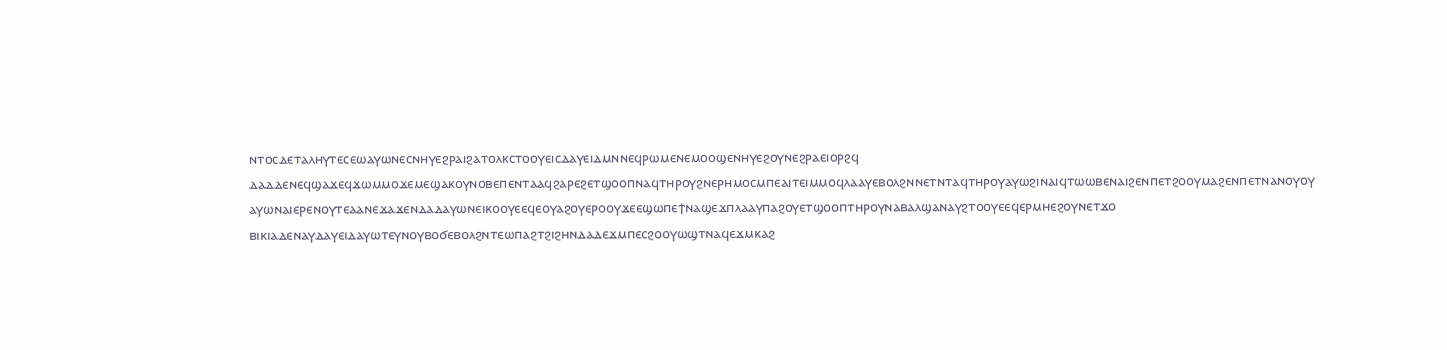ⲛⲧⲟⲥⲇⲉⲧⲁⲗⲏⲩⲧⲉⲥⲉⲱⲁⲩⲱⲛⲉⲥⲛⲏⲩⲉϩⲣⲁⲓϩⲁⲧⲟⲗⲕⲥⲧⲟⲟⲩⲉⲓⲥⲇⲁⲩⲉⲓⲇⲙⲛⲛⲉϥⲣⲱⲙⲉⲛⲉⲙⲟⲟϣⲉⲛⲏⲩⲉϩⲟⲩⲛⲉϩⲣⲁⲉⲓⲟⲣϩϥ
ⲇⲁⲇⲇⲉⲛⲉϥϣⲁϫⲉϥϫⲱⲙⲙⲟϫⲉⲙⲉϣⲁⲕⲟⲩⲛⲟⲃⲉⲡⲉⲛⲧⲁⲁϥϩⲁⲣⲉϩⲉⲧϣⲟⲟⲡⲛⲁϥⲧⲏⲣⲟⲩϩⲛⲉⲣⲏⲙⲟⲥⲙⲡⲉⲁⲓⲧⲉⲓⲙⲙⲟϥⲗⲁⲁⲩⲉⲃⲟⲗϩⲛⲛⲉⲧⲛⲧⲁϥⲧⲏⲣⲟⲩⲁⲩⲱϩⲓⲛⲁⲓϥⲧⲱⲱⲃⲉⲛⲁⲓϩⲉⲛⲡⲉⲧϩⲟⲟⲩⲙⲁϩⲉⲛⲡⲉⲧⲛⲁⲛⲟⲩⲟⲩ
ⲁⲩⲱⲛⲁⲓⲉⲣⲉⲛⲟⲩⲧⲉⲁⲁⲛⲉϫⲁϫⲉⲛⲇⲁⲇⲁⲩⲱⲛⲉⲓⲕⲟⲟⲩⲉⲉϥⲉⲟⲩⲁϩⲟⲩⲉⲣⲟⲟⲩϫⲉⲉϣⲱⲡⲉϯⲛⲁϣⲉϫⲡⲗⲁⲁⲩⲡⲁϩⲟⲩⲉⲧϣⲟⲟⲡⲧⲏⲣⲟⲩⲛⲁⲃⲁⲗϣⲁⲛⲁⲩϩⲧⲟⲟⲩⲉⲉϥⲉⲣⲙⲏⲉϩⲟⲩⲛⲉⲧϫⲟ
ⲃⲓⲕⲓⲁⲇⲉⲛⲁⲩⲇⲁⲩⲉⲓⲇⲁⲩⲱⲧⲉⲩⲛⲟⲩⲃⲟϭⲉⲃⲟⲗϩⲛⲧⲉⲱⲡⲁϩⲧϩⲓϩⲏⲛⲇⲁⲇⲉϫⲙⲡⲉⲥϩⲟⲟⲩⲱϣⲧⲛⲁϥⲉϫⲙⲕⲁϩ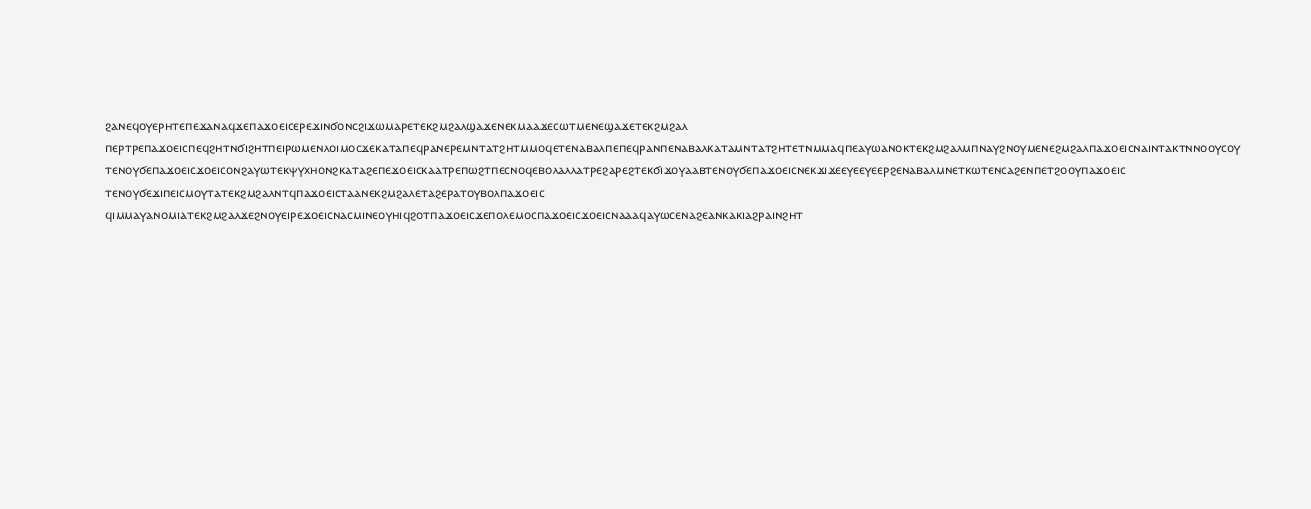ϩⲁⲛⲉϥⲟⲩⲉⲣⲏⲧⲉⲡⲉϫⲁⲛⲁϥϫⲉⲡⲁϫⲟⲉⲓⲥⲉⲣⲉϫⲓⲛϭⲟⲛⲥϩⲓϫⲱⲙⲁⲣⲉⲧⲉⲕϩⲙϩⲁⲗϣⲁϫⲉⲛⲉⲕⲙⲁⲁϫⲉⲥⲱⲧⲙⲉⲛⲉϣⲁϫⲉⲧⲉⲕϩⲙϩⲁⲗ
ⲡⲉⲣⲧⲣⲉⲡⲁϫⲟⲉⲓⲥⲡⲉϥϩⲏⲧⲛϭⲓϩⲏⲧⲡⲉⲓⲣⲱⲙⲉⲛⲗⲟⲓⲙⲟⲥϫⲉⲕⲁⲧⲁⲡⲉϥⲣⲁⲛⲉⲣⲉⲙⲛⲧⲁⲧϩⲏⲧⲙⲙⲟϥⲉⲧⲉⲛⲁⲃⲁⲗⲡⲉⲡⲉϥⲣⲁⲛⲡⲉⲛⲁⲃⲁⲗⲕⲁⲧⲁⲙⲛⲧⲁⲧϩⲏⲧⲉⲧⲛⲙⲙⲁϥⲡⲉⲁⲩⲱⲁⲛⲟⲕⲧⲉⲕϩⲙϩⲁⲗⲙⲡⲛⲁⲩϩⲛⲟⲩⲙⲉⲛⲉϩⲙϩⲁⲗⲡⲁϫⲟⲉⲓⲥⲛⲁⲓⲛⲧⲁⲕⲧⲛⲛⲟⲟⲩⲥⲟⲩ
ⲧⲉⲛⲟⲩϭⲉⲡⲁϫⲟⲉⲓⲥϫⲟⲉⲓⲥⲟⲛϩⲁⲩⲱⲧⲉⲕⲯⲩⲭⲏⲟⲛϩⲕⲁⲧⲁϩⲉⲡⲉϫⲟⲉⲓⲥⲕⲁⲁⲧⲣⲉⲡⲱϩⲧⲡⲉⲥⲛⲟϥⲉⲃⲟⲗⲁⲗⲗⲁⲧⲣⲉϩⲁⲣⲉϩⲧⲉⲕϭⲓϫⲟⲩⲁⲁⲃⲧⲉⲛⲟⲩϭⲉⲡⲁϫⲟⲉⲓⲥⲛⲉⲕϫⲓϫⲉⲉⲩⲉⲉⲩⲉⲉⲣϩⲉⲛⲁⲃⲁⲗⲙⲛⲉⲧⲕⲱⲧⲉⲛⲥⲁϩⲉⲛⲡⲉⲧϩⲟⲟⲩⲡⲁϫⲟⲉⲓⲥ
ⲧⲉⲛⲟⲩϭⲉϫⲓⲡⲉⲓⲥⲙⲟⲩⲧⲁⲧⲉⲕϩⲙϩⲁⲗⲛⲧϥⲡⲁϫⲟⲉⲓⲥⲧⲁⲁⲛⲉⲕϩⲙϩⲁⲗⲉⲧⲁϩⲉⲣⲁⲧⲟⲩⲃⲟⲗⲡⲁϫⲟⲉⲓⲥ
ϥⲓⲙⲙⲁⲩⲁⲛⲟⲙⲓⲁⲧⲉⲕϩⲙϩⲁⲗϫⲉϩⲛⲟⲩⲉⲓⲣⲉϫⲟⲉⲓⲥⲛⲁⲥⲙⲓⲛⲉⲟⲩⲏⲓϥϩⲟⲧⲡⲁϫⲟⲉⲓⲥϫⲉⲡⲟⲗⲉⲙⲟⲥⲡⲁϫⲟⲉⲓⲥϫⲟⲉⲓⲥⲛⲁⲁⲁϥⲁⲩⲱⲥⲉⲛⲁϩⲉⲁⲛⲕⲁⲕⲓⲁϩⲣⲁⲓⲛϩⲏⲧ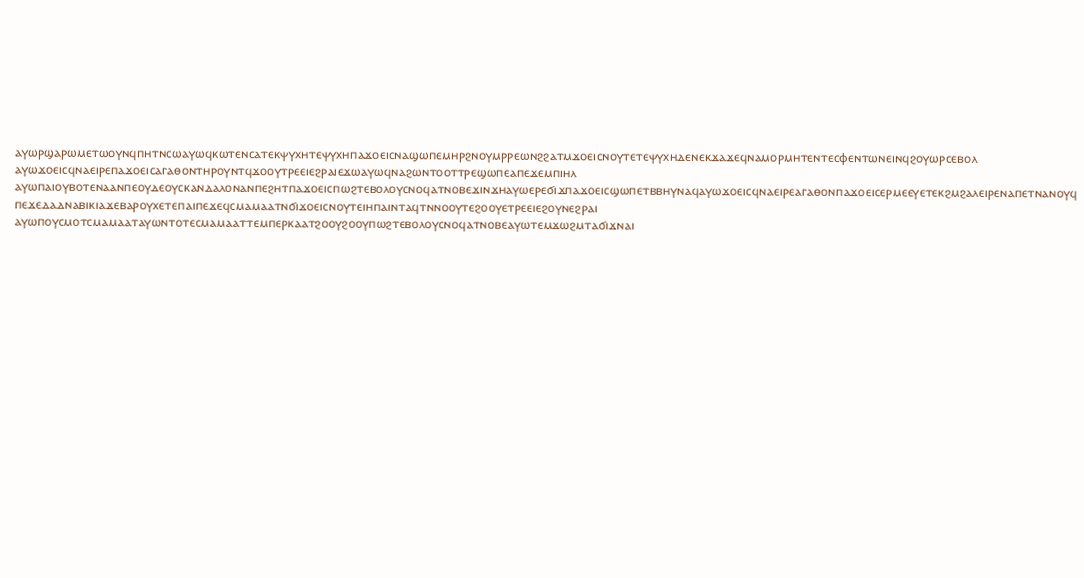ⲁⲩⲱⲣϣⲁⲣⲱⲙⲉⲧⲱⲟⲩⲛϥⲡⲏⲧⲛⲥⲱⲁⲩⲱϥⲕⲱⲧⲉⲛⲥⲁⲧⲉⲕⲯⲩⲭⲏⲧⲉⲯⲩⲭⲏⲡⲁϫⲟⲉⲓⲥⲛⲁϣⲱⲡⲉⲙⲏⲣϩⲛⲟⲩⲙⲣⲣⲉⲱⲛϩϩⲁⲧⲙϫⲟⲉⲓⲥⲛⲟⲩⲧⲉⲧⲉⲯⲩⲭⲏⲇⲉⲛⲉⲕϫⲁϫⲉϥⲛⲁⲙⲟⲣⲙⲏⲧⲉⲛⲧⲉⲥⲫⲉⲛⲧⲱⲛⲉⲓⲛϥϩⲟⲩⲱⲣⲥⲉⲃⲟⲗ
ⲁⲩⲱϫⲟⲉⲓⲥϥⲛⲁⲉⲓⲣⲉⲡⲁϫⲟⲉⲓⲥⲁⲅⲁⲑⲟⲛⲧⲏⲣⲟⲩⲛⲧϥϫⲟⲟⲩⲧⲣⲉⲉⲓⲉϩⲣⲁⲓⲉϫⲱⲁⲩⲱϥⲛⲁϩⲱⲛⲧⲟⲟⲧⲧⲣⲉϣⲱⲡⲉⲁⲡⲉϫⲉⲙⲡⲓⲏⲗ
ⲁⲩⲱⲡⲁⲓⲟⲩⲃⲟⲧⲉⲛⲁⲁⲛⲡⲉⲟⲩⲇⲉⲟⲩⲥⲕⲁⲛⲇⲁⲗⲟⲛⲁⲛⲡⲉϩⲏⲧⲡⲁϫⲟⲉⲓⲥⲡⲱϩⲧⲉⲃⲟⲗⲟⲩⲥⲛⲟϥⲁⲧⲛⲟⲃⲉϫⲓⲛϫⲏⲁⲩⲱⲉⲣⲉϭⲓϫⲡⲁϫⲟⲉⲓⲥϣⲱⲡⲉⲧⲃⲃⲏⲩⲛⲁϥⲁⲩⲱϫⲟⲉⲓⲥϥⲛⲁⲉⲓⲣⲉⲁⲅⲁⲑⲟⲛⲡⲁϫⲟⲉⲓⲥⲉⲣⲙⲉⲉⲩⲉⲧⲉⲕϩⲙϩⲁⲗⲉⲓⲣⲉⲛⲁⲡⲉⲧⲛⲁⲛⲟⲩϥ
ⲡⲉϫⲉⲇⲁⲇⲛⲁⲃⲓⲕⲓⲁϫⲉⲃⲁⲣⲟⲩⲭⲉⲧⲉⲡⲁⲓⲡⲉϫⲉϥⲥⲙⲁⲙⲁⲁⲧⲛϭⲓϫⲟⲉⲓⲥⲛⲟⲩⲧⲉⲓⲏⲡⲁⲓⲛⲧⲁϥⲧⲛⲛⲟⲟⲩⲧⲉϩⲟⲟⲩⲉⲧⲣⲉⲉⲓⲉϩⲟⲩⲛⲉϩⲣⲁⲓ
ⲁⲩⲱⲡⲟⲩⲥⲙⲟⲧⲥⲙⲁⲙⲁⲁⲧⲁⲩⲱⲛⲧⲟⲧⲉⲥⲙⲁⲙⲁⲁⲧⲧⲉⲙⲡⲉⲣⲕⲁⲁⲧϩⲟⲟⲩϩⲟⲟⲩⲡⲱϩⲧⲉⲃⲟⲗⲟⲩⲥⲛⲟϥⲁⲧⲛⲟⲃⲉⲁⲩⲱⲧⲉⲙϫⲱϩⲙⲧⲁϭⲓϫⲛⲁⲓ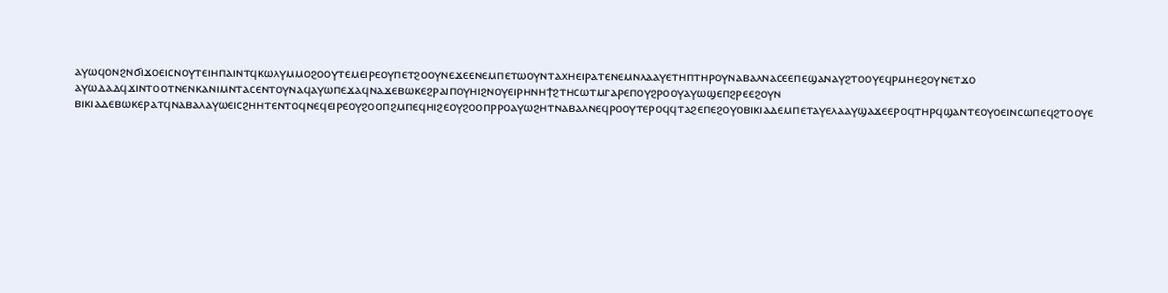ⲁⲩⲱϥⲟⲛϩⲛϭⲓϫⲟⲉⲓⲥⲛⲟⲩⲧⲉⲓⲏⲡⲁⲓⲛⲧϥⲕⲱⲗⲩⲙⲙⲟϩⲟⲟⲩⲧⲉⲙⲉⲓⲣⲉⲟⲩⲡⲉⲧϩⲟⲟⲩⲛⲉϫⲉⲉⲛⲉⲙⲡⲉⲧⲱⲟⲩⲛⲧⲁⲭⲏⲉⲓⲣⲁⲧⲉⲛⲉⲙⲛⲗⲁⲁⲩⲉⲧⲏⲡⲧⲏⲣⲟⲩⲛⲁⲃⲁⲗⲛⲁⲥⲉⲉⲡⲉϣⲁⲛⲁⲩϩⲧⲟⲟⲩⲉϥⲣⲙⲏⲉϩⲟⲩⲛⲉⲧϫⲟ
ⲁⲩⲱⲇⲁⲇϥϫⲓⲛⲧⲟⲟⲧⲛⲉⲛⲕⲁⲛⲓⲙⲛⲧⲁⲥⲉⲛⲧⲟⲩⲛⲁϥⲁⲩⲱⲡⲉϫⲁϥⲛⲁϫⲉⲃⲱⲕⲉϩⲣⲁⲓⲡⲟⲩⲏⲓϩⲛⲟⲩⲉⲓⲣⲏⲛⲏϯϩⲧⲏⲥⲱⲧⲙⲅⲁⲣⲉⲡⲟⲩϩⲣⲟⲟⲩⲁⲩⲱϣⲉⲡϩⲣⲉⲉϩⲟⲩⲛ
ⲃⲓⲕⲓⲁⲇⲉⲃⲱⲕⲉⲣⲁⲧϥⲛⲁⲃⲁⲗⲁⲩⲱⲉⲓⲥϩⲏⲏⲧⲉⲛⲧⲟϥⲛⲉϥⲉⲓⲣⲉⲟⲩϩⲟⲟⲡϩⲙⲡⲉϥⲏⲓϩⲉⲟⲩϩⲟⲟⲡⲣⲣⲟⲁⲩⲱϩⲏⲧⲛⲁⲃⲁⲗⲛⲉϥⲣⲟⲟⲩⲧⲉⲣⲟϥϥⲧⲁϩⲉⲡⲉϩⲟⲩⲟⲃⲓⲕⲓⲁⲇⲉⲙⲡⲉⲧⲁⲩⲉⲗⲁⲁⲩϣⲁϫⲉⲉⲣⲟϥⲧⲏⲣϥϣⲁⲛⲧⲉⲟⲩⲟⲉⲓⲛⲥⲱⲡⲉϥϩⲧⲟⲟⲩⲉ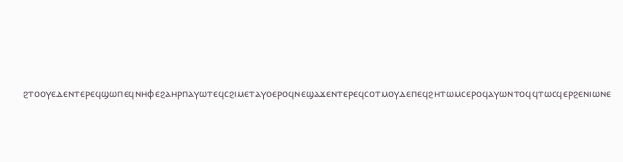ϩⲧⲟⲟⲩⲉⲇⲉⲛⲧⲉⲣⲉϥϣⲱⲡⲉϥⲛⲏⲫⲉϩⲁⲏⲣⲡⲁⲩⲱⲧⲉϥⲥϩⲓⲙⲉⲧⲁⲩⲟⲉⲣⲟϥⲛⲉϣⲁϫⲉⲛⲧⲉⲣⲉϥⲥⲟⲧⲙⲟⲩⲇⲉⲡⲉϥϩⲏⲧⲱⲙⲥⲉⲣⲟϥⲁⲩⲱⲛⲧⲟϥϥⲧⲱⲥϥⲉⲣϩⲉⲛⲓⲱⲛⲉ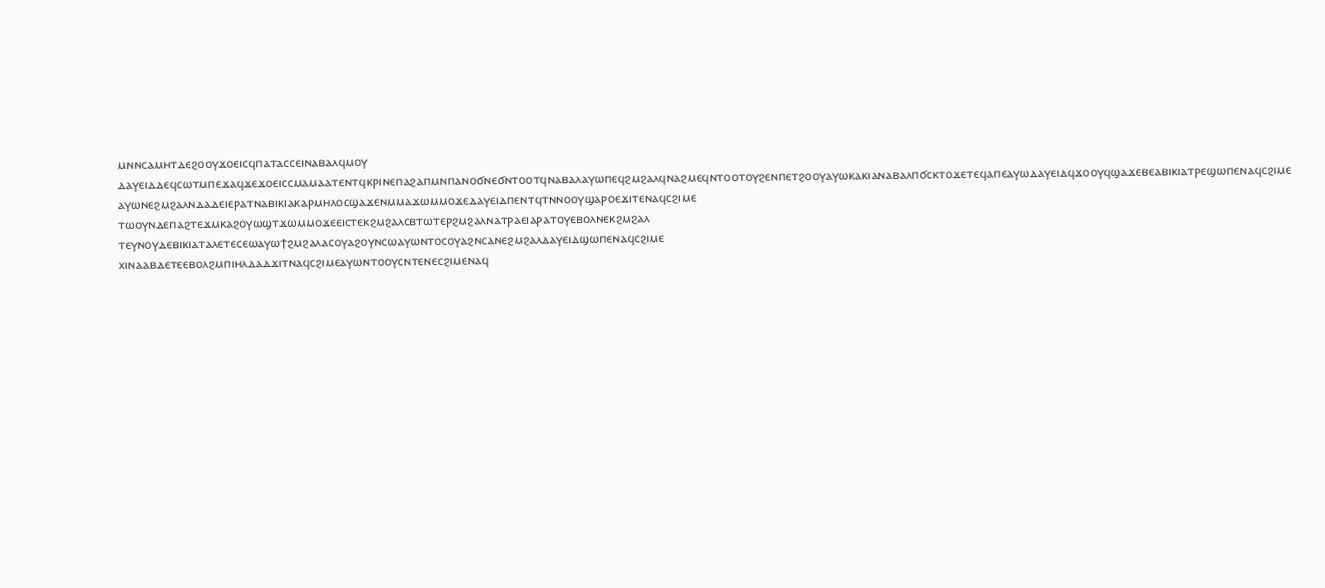ⲙⲛⲛⲥⲁⲙⲏⲧⲇⲉϩⲟⲟⲩϫⲟⲉⲓⲥϥⲡⲁⲧⲁⲥⲥⲉⲓⲛⲁⲃⲁⲗϥⲙⲟⲩ
ⲇⲁⲩⲉⲓⲇⲇⲉϥⲥⲱⲧⲙⲡⲉϫⲁϥϫⲉϫⲟⲉⲓⲥⲥⲙⲁⲙⲁⲁⲧⲉⲛⲧϥⲕⲣⲓⲛⲉⲡⲁϩⲁⲡⲙⲛⲡⲁⲛⲟϭⲛⲉϭⲛⲧⲟⲟⲧϥⲛⲁⲃⲁⲗⲁⲩⲱⲡⲉϥϩⲙϩⲁⲗϥⲛⲁϩⲙⲉϥⲛⲧⲟⲟⲧⲟⲩϩⲉⲛⲡⲉⲧϩⲟⲟⲩⲁⲩⲱⲕⲁⲕⲓⲁⲛⲁⲃⲁⲗⲡϭⲥⲕⲧⲟϫⲉⲧⲉϥⲁⲡⲉⲁⲩⲱⲇⲁⲩⲉⲓⲇϥϫⲟⲟⲩϥϣⲁϫⲉⲃⲉⲁⲃⲓⲕⲓⲁⲧⲣⲉϣⲱⲡⲉⲛⲁϥⲥϩⲓⲙⲉ
ⲁⲩⲱⲛⲉϩⲙϩⲁⲗⲛⲇⲁⲇⲉⲓⲉⲣⲁⲧⲛⲁⲃⲓⲕⲓⲁⲕⲁⲣⲙⲏⲗⲟⲥϣⲁϫⲉⲛⲙⲙⲁϫⲱⲙⲙⲟϫⲉⲇⲁⲩⲉⲓⲇⲡⲉⲛⲧϥⲧⲛⲛⲟⲟⲩϣⲁⲣⲟⲉϫⲓⲧⲉⲛⲁϥⲥϩⲓⲙⲉ
ⲧⲱⲟⲩⲛⲇⲉⲡⲁϩⲧⲉϫⲙⲕⲁϩⲟⲩⲱϣⲧϫⲱⲙⲙⲟϫⲉⲉⲓⲥⲧⲉⲕϩⲙϩⲁⲗⲥⲃⲧⲱⲧⲉⲣϩⲙϩⲁⲗⲛⲁⲧⲣⲁⲉⲓⲁⲣⲁⲧⲟⲩⲉⲃⲟⲗⲛⲉⲕϩⲙϩⲁⲗ
ⲧⲉⲩⲛⲟⲩⲇⲉⲃⲓⲕⲓⲁⲧⲁⲗⲉⲧⲉⲥⲉⲱⲁⲩⲱϯϩⲙϩⲁⲗⲁⲥⲟⲩⲁϩⲟⲩⲛⲥⲱⲁⲩⲱⲛⲧⲟⲥⲟⲩⲁϩⲛⲥⲁⲛⲉϩⲙϩⲁⲗⲇⲁⲩⲉⲓⲇϣⲱⲡⲉⲛⲁϥⲥϩⲓⲙⲉ
ⲭⲓⲛⲁⲁⲃⲇⲉⲧⲉⲉⲃⲟⲗϩⲙⲡⲓⲏⲗⲇⲁⲇϫⲓⲧⲛⲁϥⲥϩⲓⲙⲉⲁⲩⲱⲛⲧⲟⲟⲩⲥⲛⲧⲉⲛⲉⲥϩⲓⲙⲉⲛⲁϥ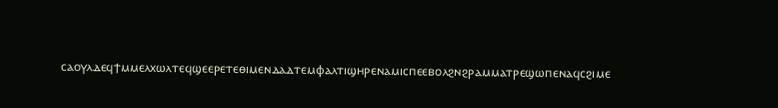ⲥⲁⲟⲩⲗⲇⲉϥϯⲙⲙⲉⲗⲭⲱⲗⲧⲉϥϣⲉⲉⲣⲉⲧⲉⲑⲓⲙⲉⲛⲇⲁⲇⲧⲉⲙⲫⲁⲗⲧⲓϣⲏⲣⲉⲛⲁⲙⲓⲥⲡⲉⲉⲃⲟⲗϩⲛϩⲣⲁⲙⲙⲁⲧⲣⲉϣⲱⲡⲉⲛⲁϥⲥϩⲓⲙⲉ